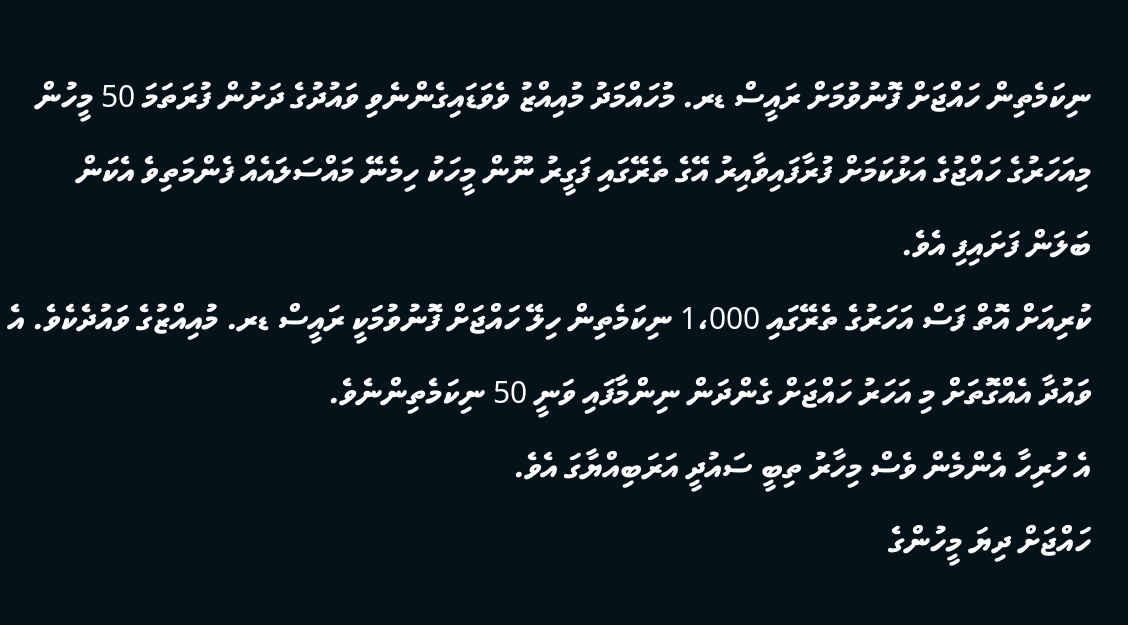ނިކަމެތިން ހައްޖަށް ފޮނުވުމަށް ރައީސް ޑރ. މުހައްމަދު މުއިއްޒު ވެވަޑައިގެންނެވި ވައުދުގެ ދަށުން ފުރަތަމަ 50 މީހުން މިއަހަރުގެ ހައްޖުގެ އަޅުކަމަށް ފުރާފައިވާއިރު އޭގެ ތެރޭގައި ފަގީރު ނޫން މީހަކު ހިމެނޭ މައްސަލައެއް ފެންމަތިވެ އެކަން ބަލަން ފަށައިފި އެވެ.
ކުރިއަށް އޮތް ފަސް އަހަރުގެ ތެރޭގައި 1،000 ނިކަމެތިން ހިލޭ ހައްޖަށް ފޮނުވުމަކީ ރައީސް ޑރ. މުއިއްޒުގެ ވައުދެކެވެ. އެ ވައުދާ އެއްގޮތަށް މި އަހަރު ހައްޖަށް ގެންދަން ނިންމާފައި ވަނީ 50 ނިކަމެތިންނެވެ.
އެ ހުރިހާ އެންމެން ވެސް މިހާރު ތިބީ ސައުދީ އަރަބިއްޔާގަ އެވެ.
ހައްޖަށް ދިޔަ މީހުންގެ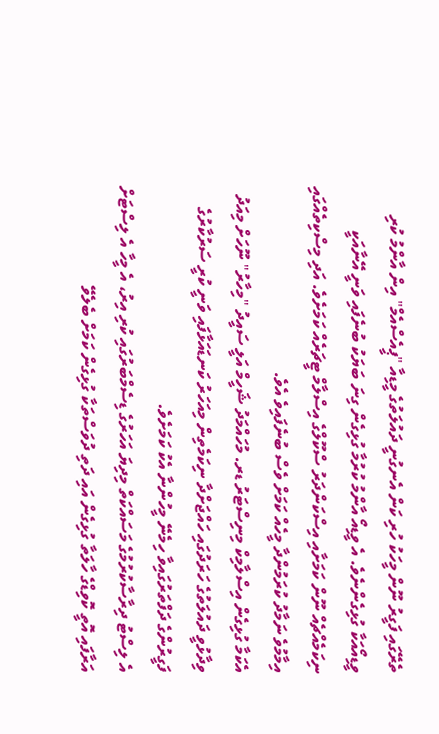ތެރޭގައި ފަގީރު ނޫން މީހަކު ހުރި ކަން އެނގުނީ ދައުލަތުގެ މީޑިއާ "ޕީއެސްއެމް" އިން އާންމު ކުރި ވީޑިއޯއަކާ ގުޅިގެންނެވެ. އެ ވީޑިއޯ އާންމު ކުރުމާ ގުޅިގެން ގިނަ ބަޔަކު ބުނެފައި ވަނީ އޭނާއަކީ ނިކަމެއްޗެއް ނޫން ކަމަށާއި އިސްކަންދަރު ސްކޫލްގެ އިސްލާމް ޓީޗަރެއް ކަމަށެވެ. އަދި މިސްކިތެއްގައި އިމާމުވެ ނަމާދު ކުރަމުންދާ މީހެއް ކަމަށް ވެސް ބުނެފައިވެ އެވެ.
އެކަމާ ގުޅިގެން އިސްލާމިކް މިނިސްޓަރު ޑރ. މުހައްމަދު ޝަހީމް އަލީ ސައީދު "މިހާރު" ނޫހަށް މިއަދު ވިދާޅުވީ ދައުލަތުގެ ހަރަދުގައި ހައްޖަށްދާ ނިކަމެތިން މިއަހަރު ކަނޑައަޅާފައި ވަނީ ކުރީ ސަރުކާރުގެ ފަގީރުންގެ ދަފްތަރުގައިވާ ހިމެނޭ މީހުންނާ އެކު ކަމަށެވެ.
އެ ލިސްޓު ދިރާސާކުރުމުގެ މަސައްކަތް މިދިޔަ އަހަރުގެ ޑިސެމްބަރުގައި ކުރި އިރު، އެ މީހާ އެ ލިސްޓަށް އަރާފައި އޮތީ ކޮވިޑްގެ ހާލަތާ ގުޅިގެން އައި ދަތި ދުވަސްތަކާ ގުޅިގެން ކަމަށް ބެލެވޭ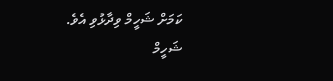ކަމަށް ޝަހީމް ވިދާޅުވި އެވެ.
ޝަހީމް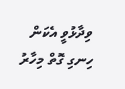ވިދާޅުވީ އެކަން ހިނގި ގޮތް މިހާރު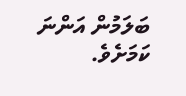ބަލަމުން އަންނަ ކަމަށެވެ.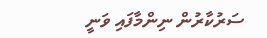ސަރުކާރުން ނިންމާފައި ވަނީ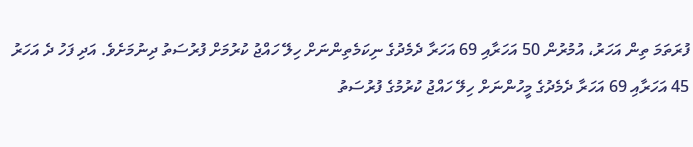ފުރަތަމަ ތިން އަހަރު، އުމުރުން 50 އަހަރާއި 69 އަހަރާ ދެމެދުގެ ނިކަމެތިންނަށް ހިލޭ ހައްޖު ކުރުމަށް ފުރުސަތު ދިނުމަށެވެ. އަދި ފަހު ދެ އަހަރު 45 އަހަރާއި 69 އަހަރާ ދެމެދުގެ މީހުންނަށް ހިލޭ ހައްޖު ކުރުމުގެ ފުރުސަތު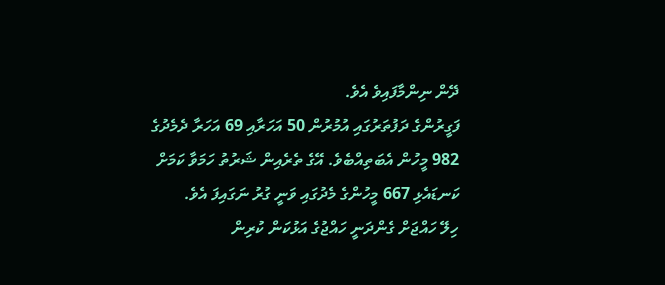ދޭން ނިންމާފައިވެ އެވެ.
ފަގީރުންގެ ދަފުތަރުގައި އުމުރުން 50 އަހަރާއި 69 އަހަރާ ދެމެދުގެ 982 މީހުން އެބަތިއްބެވެ. އޭގެ ތެރެއިން ޝަރުތު ހަމަވާ ކަމަށް ކަނޑައެޅި 667 މީހުންގެ މެދުގައި ވަނީ ގުރު ނަގައިފަ އެވެ.
ހިލޭ ހައްޖަށް ގެންދަނީ ހައްޖުގެ އަޅުކަން ކުރިން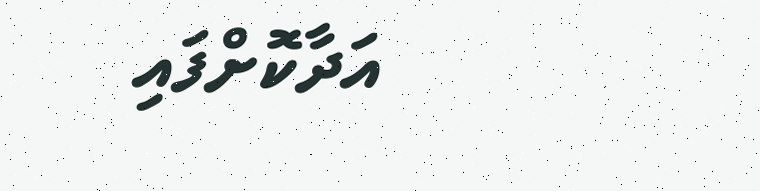އަދާކޮށްފައި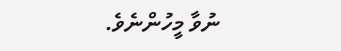ނުވާ މީހުންނެވެ.